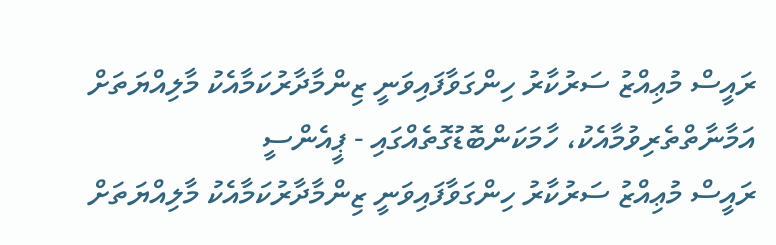ރައީސް މުޢިއްޒު ސަރުކާރު ހިންގަވާފައިވަނީ ޒިންމާދާރުކަމާއެކު މާލިއްޔަތަށް އަމާނާތްތެރިވުމާއެކު، ހާމަކަންބޮޑުގޮތެއްގައި - ޕީއެންސީ
ރައީސް މުޢިއްޒު ސަރުކާރު ހިންގަވާފައިވަނީ ޒިންމާދާރުކަމާއެކު މާލިއްޔަތަށް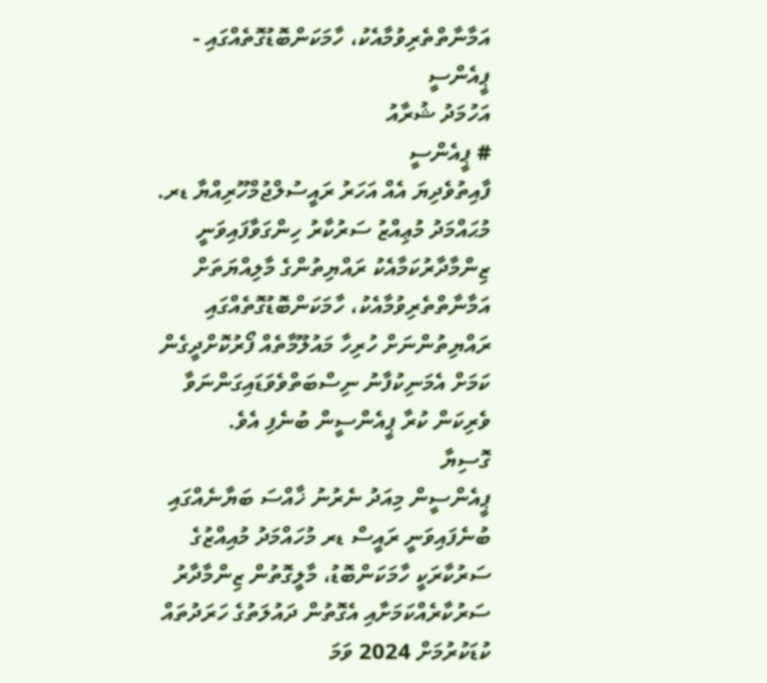އަމާނާތްތެރިވުމާއެކު، ހާމަކަންބޮޑުގޮތެއްގައި - ޕީއެންސީ
އަހުމަދު ޝުރާއު
# ޕީއެންސީ
ފާއިތުވެދިޔަ އެއް އަހަރު ރައީސުލްޖުމްހޫރިއްޔާ ޑރ. މުޙައްމަދު މުޢިއްޒު ސަރުކާރު ހިންގަވާފައިވަނީ ޒިންމާދާރުކަމާއެކު ރައްޔިތުންގެ މާލިއްޔަތަށް އަމާނާތްތެރިވުމާއެކު، ހާމަކަންބޮޑުގޮތެއްގައި ރައްޔިތުންނަށް ހުރިހާ މައުލޫމާތެއް ފޯރުކޮށްދީގެން ކަމަށް އެމަނިކުފާނު ނިސްބަތްވެވަޑައިގަންނަވާ ވެރިކަން ކުރާ ޕީއެންސީން ބުނެފި އެވެ.
ގޮސިޔާ
ޕީއެންސީން މިއަދު ނެރުނު ޚާއްސަ ބަޔާނެއްގައި ބުނެފައިވަނީ ރައީސް ޑރ މުހައްމަދު މުއިއްޒުގެ ސަރުކާރަކީ ހާމަކަންބޮޑު، މާލީގޮތުން ޒިންމާދާރު ސަރުކާރެއްކަމަށާއި އެގޮތުން ދައުލަތުގެ ހަރަދުތައް ކުޑަކުރުމަށް 2024 ވަމަ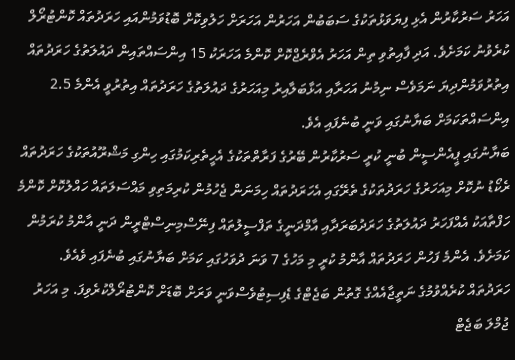އަހަރު ސަރުކާރުން އެޅި ފިޔަވަޅުތަކުގެ ސަބަބުން އަހަރުން އަހަރަށް ހަލުވިކޮށް ބޮޑުވަމުންއައި ހަރަދުތައް ކޮންޓުރޯލް ކުރެވުނު ކަމަށެވެ. އަދި ފާއިތުވި ތިން އަހަރު އެވްރެޖްކޮށް ކޮންމެ އަހަރަކު 15 އިންސައްތައިން ދައުލަތުގެ ހަރަދުތައް އިތުރުވަމުންދިޔަ ނަމަވެސް ނިމުނު އަހަރާއި އަޅާބަލާއިރު މިއަހަރުގެ ދައުލަތުގެ ހަރަދުތައް އިތުރުވީ އެންމެ 2.5 އިންސައްތަކަމަށް ބަޔާނުގައި ވަނީ ބުނެފައި އެވެ.
ބަޔާނުގައި ޕީއެންސީން ބުނީ ކުރީ ސަރުކާރުން ބޭރުގެ ފަރާތްތަކުގެ އެހީތެރިކަމުގައި ހިންގި މަޝްރޫއުތަކުގެ ހަރަދުތައް ރެކޯޑު ނުކޮށް މިއަހަރުގެ ހަރަދުތަކުގެ ތެރޭގައި އެހަރަދުތައް ހިމަނަން ޖެހުމުން ކުރިމަތިވި މައްސަލަތައް ހައްލުކޮށް ކޮންމެ ހަފްތާއަކު އެއްފަހަރު ދައުލަތުގެ ހަރަދުބަރަދާއި އާމްދަނީގެ ތަފްސީލުތައް ފިނޭސްމިނިސްޓްރީން ދަނީ އާންމު ކުރަމުން ކަމަށެވެ. އެންމެ ފަހުން ހަރަދުތައް އާންމު ކުރީ މި މަހުގެ 7 ވަނަ ދުވަހުގައި ކަމަށް ބަޔާނުގައި ބުނެފައި ވެއެވެ.
ހަރަދުތައް ކުރެއްވުމުގެ ނަތީޖާއެއްގެ ގޮތުން ބަޖެޓްގެ ޑެފިސިޓުވެސްވަނީ ވަރަށް ބޮޑަށް ކޮންޓުރޯލްކުރެވިފަ. މި އަހަރު ޖުމްލަ ބަޖެޓް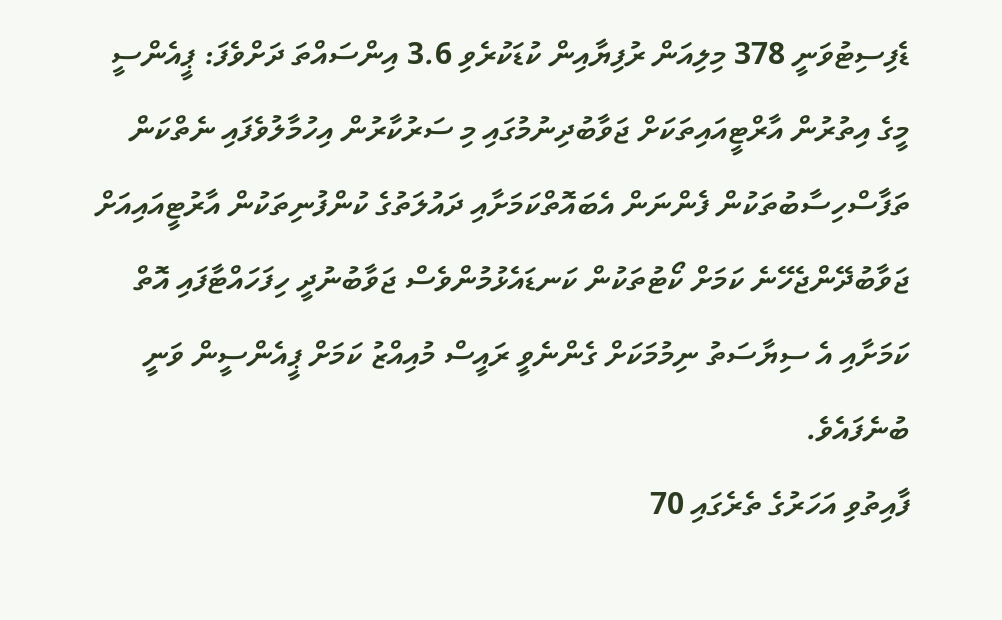ޑެފިސިޓުވަނީ 378 މިލިއަން ރުފިޔާއިން ކުޑަކުރެވި 3.6 އިންސައްތަ ދަށްވެފަ: ޕީއެންސީ
މީގެ އިތުރުން އާރްޓީއައިތަކަށް ޖަވާބުދިނުމުގައި މި ސަރުކާރުން އިހުމާލުވެފައި ނެތްކަން ތަފާސްހިސާބުތަކުން ފެންނަން އެބައޮތްކަމަށާއި ދައުލަތުގެ ކުންފުނިތަކުން އާރުޓީއައިއަށް ޖަވާބުދޭންޖެހޭނެ ކަމަށް ކޯޓުތަކުން ކަނޑައެޅުމުންވެސް ޖަވާބުނުދީ ހިފަހައްޓާފައި އޮތް ކަމަށާއި އެ ސިޔާސަތު ނިމުމަކަށް ގެންނެވީ ރައީސް މުއިއްޒު ކަމަށް ޕީއެންސީން ވަނީ ބުނެފައެވެ.
ފާއިތުވި އަހަރުގެ ތެރެގައި 70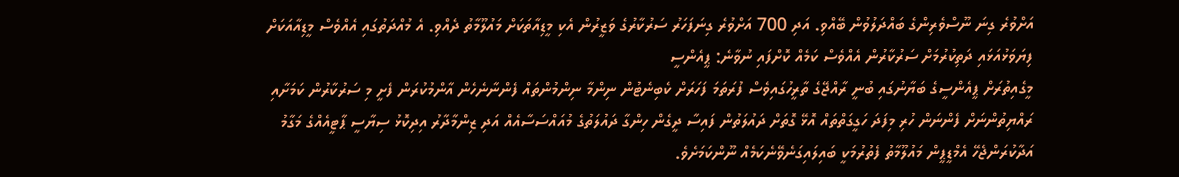އަށްވުރެ ގިނަ ނޫސްވެރިންގެ ބައްދަލުވުން ބޭއްވި. އަދި 700 އަށްވުރެ ގިނަފަހަރު ސަރުކާރުގެ ވަޒީރުން އެކި މީޑިއާތަކަށް މައުލޫމާތު ދެއްވި. އެ މުއްދަތުގައި އެއްވެސް މީޑިއާއަކަށް ފިޔަވަޅުއަޅައި ދަތިކުރުމަށް ސަރުކާރުން އެއްވެސް ކަމެއް ކޮށްފައި ނުވާނެ: ޕީއެންސީ
މީގެއިތުރަށް ޕީއެންސީގެ ބަޔާނުގައި ބުނީ ރާއްޖޭގެ ތާރީހުގައިވެސް ފުރަތަމަ ފަހަރަށް ކެބިނެޓުން ނިންމާ ނިންމުންތައް ފެންނާނެހެން އާންމުކުރަން ފެށީ މި ސަރުކާރުން ކަމަށާއި ރައްޔިތުންނަށް ފެންނަން ހުރި މިފަދަ ހަގީގަތްތައް އޮޅޭ ގޮތަށް ދައުލަތުން ފައިސާ ދީގެން ހިންގާ ދައުލަތުގެ މުއައްސަސާއެއް އަދި ޒިންމާދާރު އިދިކޮޅު ސިޔާސީ ޕާޓީއެއްގެ މަގާމު އަދާކުރަންޖެހޭ އެމްޑީޕީން މައުލޫމާތު ފެތުރުމަކީ ބައިލައިގަނެވޭނެކަމެއް ނޫންކަމަށެވެ.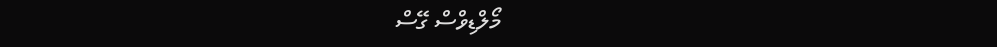މޯލްޑިވްސް ގޭސް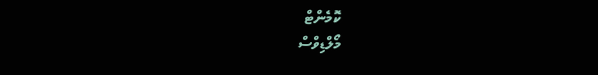ކޮމެންޓް
މޯލްޑިވްސް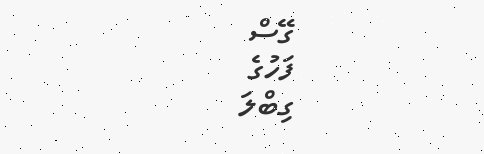ގޭސް
ފަހުގެ
ގިބްލަ